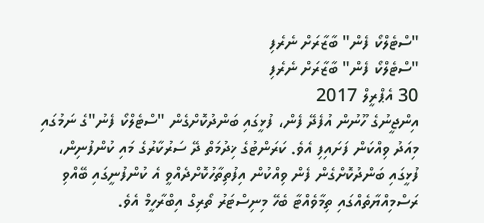"ސްޓެލްކޯ ފެން" ބާޒާރަށް ނެރެފި
"ސްޓެލްކޯ ފެން" ބާޒާރަށް ނެރެފި
30 އެޕްރީލް 2017
އިންޖީނުގެ ހޫނުން އުފެދޭ ފެން، ފުޅީގައި ބަންދުކޮށްގެން "ސްޓެލްކޯ ފެނު"ގެ ނަމުގައި މިއަދު ވިއްކަން ފަށައިފި އެވެ. ކަރަންޓުގެ ޚިދުމަތް ދޭ ސަރުކާރުގެ މައި ކުންފުނިން، ފުޅީގައި ބަންދުކޮށްގެން ފެން ވިއްކުން އިފުތިތާހުކޮށްދެއްވީ އެ ކުންފުނީގައި ބޭއްވި ރަސްމިއްޔާތެއްގައި ތިމާވެއްޓާ ބެހޭ މިނިސްޓަރު ތޯރިގް އިބްރާހީމް އެވެ.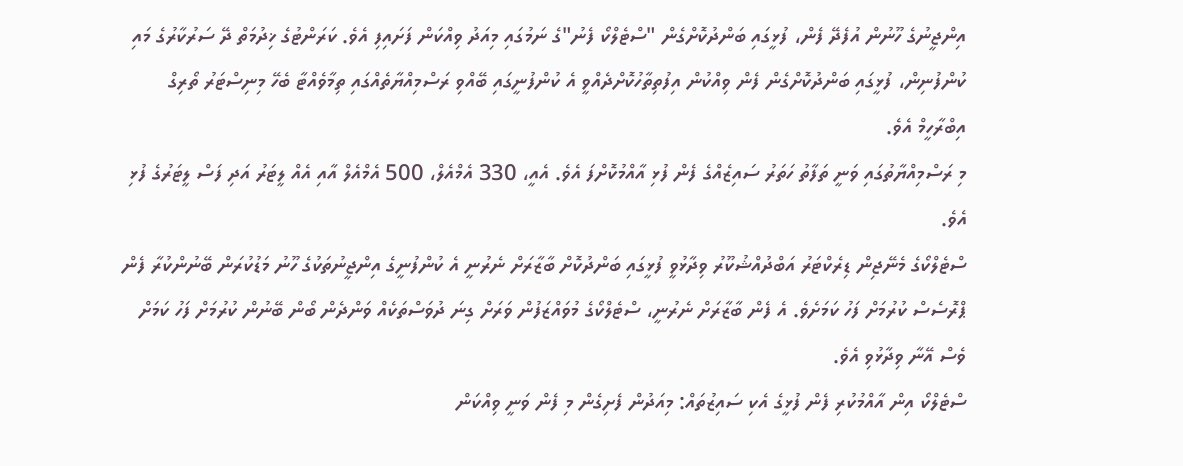އިންޖީނުގެ ހޫނުން އުފެދޭ ފެން، ފުޅީގައި ބަންދުކޮށްގެން "ސްޓެލްކޯ ފެނު"ގެ ނަމުގައި މިއަދު ވިއްކަން ފަށައިފި އެވެ. ކަރަންޓުގެ ޚިދުމަތް ދޭ ސަރުކާރުގެ މައި ކުންފުނިން، ފުޅީގައި ބަންދުކޮށްގެން ފެން ވިއްކުން އިފުތިތާހުކޮށްދެއްވީ އެ ކުންފުނީގައި ބޭއްވި ރަސްމިއްޔާތެއްގައި ތިމާވެއްޓާ ބެހޭ މިނިސްޓަރު ތޯރިގް އިބްރާހީމް އެވެ.
މި ރަސްމިއްޔާތުގައި ވަނީ ތަފާތު ހަތަރު ސައިޒެއްގެ ފެން ފުޅި އާއްމުކޮށްފަ އެވެ. އެއީ، 330 އެމްއެލް، 500 އެމްއެލް އާއި އެއް ލީޓަރު އަދި ފަސް ލީޓަރުގެ ފުޅި އެވެ.
ސްޓެލްކޯގެ މެނޭޖިން ޑިރެކްޓަރު އަބްދުއްޝުކޫރު ވިދާޅުވީ ފުޅީގައި ބަންދުކޮށް ބާޒާރަށް ނެރުނީ އެ ކުންފުނީގެ އިންޖީނުތަކުގެ ހޫނު މަޑުކުރަން ބޭނުންކުރާ ފެން ޕްރޮސެސް ކުރުމަށް ފަހު ކަމަށެވެ. އެ ފެން ބާޒާރަށް ނެރުނީ، ސްޓެލްކޯގެ މުވައްޒަފުން ވަރަށް ގިނަ ދުވަސްތަކެއް ވަންދެން ބޯން ބޭނުން ކުރުމަށް ފަހު ކަމަށް ވެސް އޭނާ ވިދާޅުވި އެވެ.
ސްޓެލްކޯ އިން އާއްމުކުރި ފެން ފުޅީގެ އެކި ސައިޒުތައް: މިއަދުން ފެށިގެން މި ފެން ވަނީ ވިއްކަން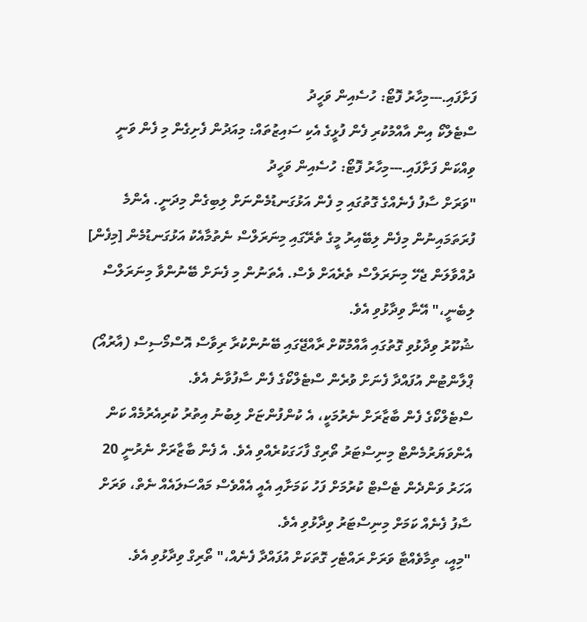ފަށާފައި.---މިހާރު ފޮޓޯ: ހުސެއިން ވަހީދު
ސްޓެލްކޯ އިން އާއްމުކުރި ފެން ފުޅީގެ އެކި ސައިޒުތައް: މިއަދުން ފެށިގެން މި ފެން ވަނީ ވިއްކަން ފަށާފައި.---މިހާރު ފޮޓޯ: ހުސެއިން ވަހީދު
"ވަރަށް ސާފު ފެނެއްގެ ގޮތުގައި މި ފެން އަޅުގަނޑުމެންނަށް ލިބިގެން މިދަނީ. އެންމެ ފުރަތަމައިނުން މިފެން ލިބޭއިރު މީގެ ތެރޭގައި މިނަރަލްސް ނެތުމާއެކު އަޅުގަނޑުމެން [މިފެން] ދުއްވާލަން ޖެހޭ މިނަރަލްސް ތެރެއަށް ވެސް. އެތަނުން މި ފެނަށް ބޭނުންވާ މިނަރަލްސް ލިބެނީ،" އޭނާ ވިދާޅުވި އެވެ.
ޝުކޫރު ވިދާޅުވި ގޮތުގައި އާއްމުކޮށް ރާއްޖޭގައި ބޭނުންކުރާ ރިވާސް އޮސްމޯސިސް (އާރުއޯ) ޕްލާންޓުން އުފައްދާ ފެނަށް ވުރެން ސްޓެލްކޯގެ ފެން ސާފުވާނެ އެވެ.
ސްޓެލްކޯގެ ފެން ބާޒާރަށް ނެރުމަކީ، އެ ކުންފުންޏަށް ލިބުނު އިތުރު ކުރިއެރުމެއް ކަން އެންވަޔަރުމެންޓް މިނިސްޓަރު ތޯރިގް ފާހަގަކުރެއްވި އެވެ. އެ ފެން ބާޒާރަށް ނެރުނީ 20 އަހަރު ވަންދެން ޓެސްޓް ކުރުމަށް ފަހު ކަމަށާއި އެއީ އެއްވެސް މައްސަލައެއް ނެތް، ވަރަށް ސާފު ފެނެއް ކަމަށް މިނިސްޓަރު ވިދާޅުވި އެވެ.
"މިއީ، ތިމާވެއްޓާ ވަރަށް ރައްޓެހި ގޮތަކަށް އުފައްދާ ފެނެއް،" ތޯރިގް ވިދާޅުވި އެވެ.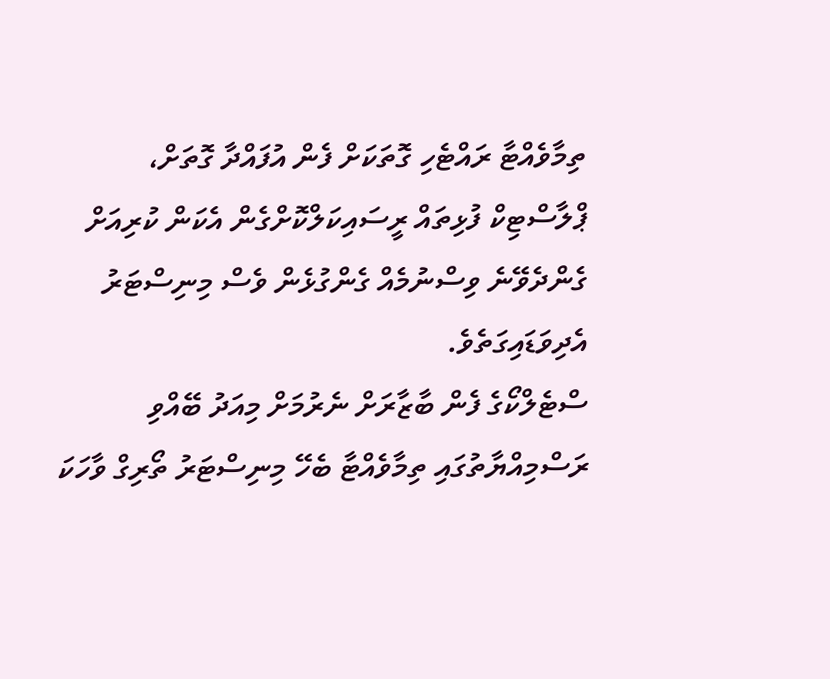ތިމާވެއްޓާ ރައްޓެހި ގޮތަކަށް ފެން އުފައްދާ ގޮތަށް، ޕްލާސްޓިކް ފުޅިތައް ރީސައިކަލްކޮށްގެން އެކަން ކުރިއަށް ގެންދެވޭނެ ވިސްނުމެއް ގެންގުޅެން ވެސް މިނިސްޓަރު އެދިވަޑައިގަތެވެ.
ސްޓެލްކޯގެ ފެން ބާޒާރަށް ނެރުމަށް މިއަދު ބޭއްވި ރަސްމިއްޔާތުގައި ތިމާވެއްޓާ ބެހޭ މިނިސްޓަރު ތޯރިގް ވާހަކަ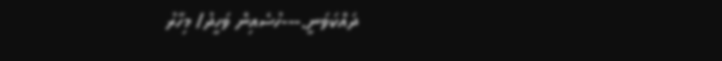ދައްކަވަނީ.---ހުސެއިން ވަހީދު/ މިހާރު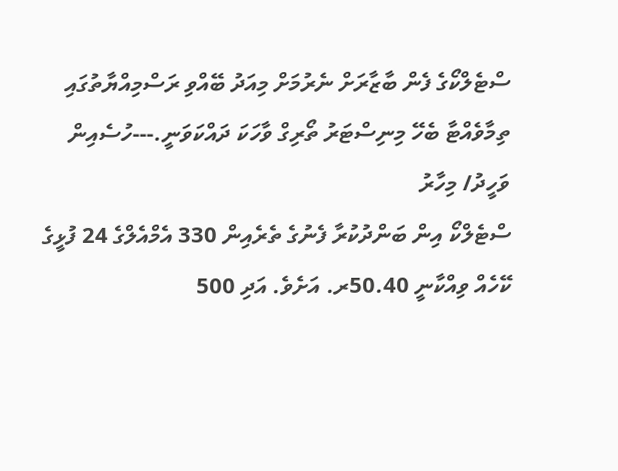ސްޓެލްކޯގެ ފެން ބާޒާރަށް ނެރުމަށް މިއަދު ބޭއްވި ރަސްމިއްޔާތުގައި ތިމާވެއްޓާ ބެހޭ މިނިސްޓަރު ތޯރިގް ވާހަކަ ދައްކަވަނީ.---ހުސެއިން ވަހީދު/ މިހާރު
ސްޓެލްކޯ އިން ބަންދުކުރާ ފެނުގެ ތެރެއިން 330 އެމްއެލްގެ 24 ފުޅީގެ ކޭހެއް ވިއްކާނީ 50.40ރ. އަށެވެ. އަދި 500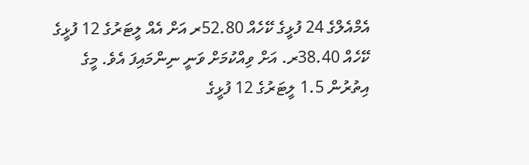އެމްއެލްގެ 24 ފުޅީގެ ކޭހެއް 52.80ރ އަށް އެއް ލީޓަރުގެ 12 ފުޅީގެ ކޭހެއް 38.40ރ. އަށް ވިއްކުމަށް ވަނީ ނިންމައިފަ އެވެ. މީގެ އިތުރުން 1.5 ލީޓަރުގެ 12 ފުޅީގެ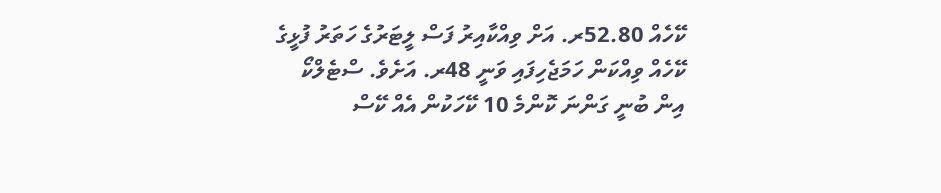ކޭހެއް 52.80ރ. އަށް ވިއްކާއިރު ފަސް ލީޓަރުގެ ހަތަރު ފުޅީގެ ކޭހެއް ވިއްކަން ހަމަޖެހިފައި ވަނީ 48ރ. އަށެވެ. ސްޓެލްކޯ އިން ބުނީ ގަންނަ ކޮންމެ 10 ކޭހަކުން އެއް ކޭސް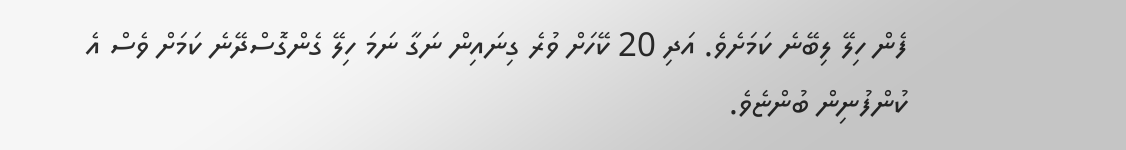ފެން ހިލޭ ލިބޭނެ ކަމަށެވެ. އަދި 20 ކޭހަށް ވުރެ ގިނައިން ނަގާ ނަމަ ހިލޭ ގެންގޮސްދޭނެ ކަމަށް ވެސް އެ ކުންފުނިން ބުންޏެވެ.